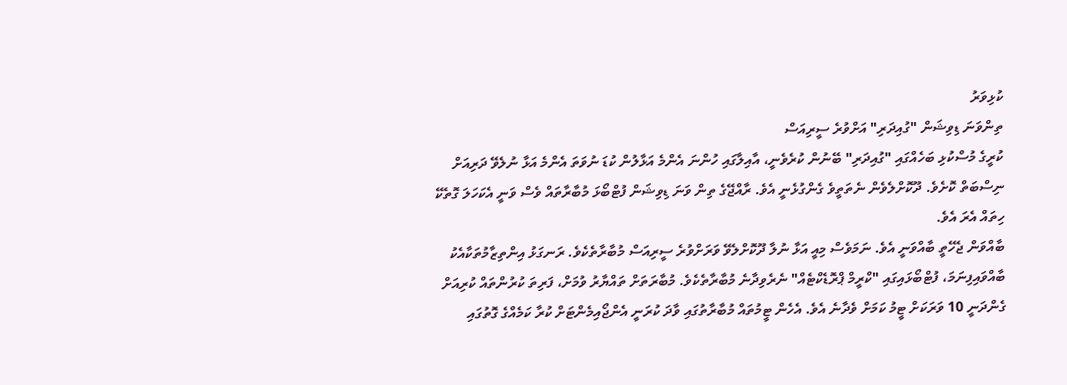ކުޅިވަރު
ތިންވަނަ ޑިވިޝަން "ގުއިދަރި" އަށްވުރެ ސީރިއަސް
ކުރީގެ މުސްކުޅި ބަހެއްގައި "ގުއިދަރި" ބޭނުން ކުރެވެނީ، އާއިލާގައި ހުންނަ އެންމެ އަޅާލުން ކުޑަ ނުވަތަ އެންމެ އަޅާ ނުލެވޭ ދަރިއަށް ނިސްބަތް ކޮށެވެ. ދޫކޮށްލެވެން ނެތަތީވެ ގެންގުޅެނީ އެވެ. ރާއްޖޭގެ ތިން ވަނަ ޑިވިޝަން ފުޓްބޯޅަ މުބާރާތައް ވެސް ވަނީ އެކަހަލަ ގޮތެކޭ ހިތައް އެރަ އެވެ.
ބާއްވަން ޖެހޭތީ ބާއްވަނީ އެވެ. ނަމަވެސް މިއީ އަޅާ ނުލާ ދޫކޮށްލެވޭ ވަރަށްވުރެ ސީރިއަސް މުބާރާތެކެވެ. ރަނގަޅު އިންތިޒާމުތަކާއެކު ބާއްވައިފިނަމަ، ފުޓްބޯޅައިގައި "ކްރީމް ޕްރޮޑެކްޓެއް" ނެރެވިދާނެ މުބާރާތެކެވެ. މުބާރަތަށް ތައްޔާރު ވުމަށް، ފަރިތަ ކުރުންތައް ކުރިއަށް ގެންދަނީ 10 ވަރަކަށް ޓީމު ކަމަށް ވެދާނެ އެވެ. އެހެން ޓީމުތައް މުބާރާތުގައި ވާދަ ކުރަނީ އެންޖޯއިމެންޓަށް ކުރާ ކަމެއްގެ ގޮތުގައި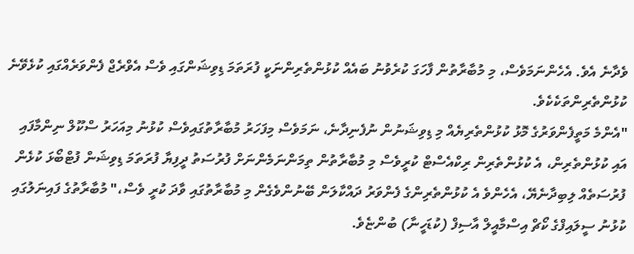ވެދާނެ އެވެ. އެހެންނަމަވެސް، މި މުބާރާތުން ފާހަގަ ކުރެވުނު ބައެއް ކުޅުންތެރިންނަކީ ފުރަތަމަ ޑިވިޝަންގައި ވެސް އެވްރެޖް ފެންވަރެއްގައި ކުޅެވޭނެ ކުޅުންތެރިންތަކެކެވެ.
"އެންމެ މަތީފެންވަރުގެ މޮޅު ކުޅުންތެރިޔެއް މި ޑިވިޝަނުން ނުފެނިދާނެ، ނަމަވެސް މިފަހަރު މުބާރާތުގައިވެސް ކުޅުނު މިއަހަރު ސްކޫލް ނިންމާފައި އައި ކުޅުންތެރިން، އެ ކުޅުންތެރިން ރިކްއެސްޓް ކުރީވެސް މި މުބާރާތުން ތިމަންނަމެންނަށް ފުރުސަތު ދީފިޔާ ފުރަތަމަ ޑިވިޝަން ފުޓްބޯޅަ ކުޅެން ފުރުސަތެއް ލިބިދާނެޔޭ، އެހެންވެ އެ ކުޅުންތެރިންގެ ފެންވަރު ދައްކާލަން ބޭނުންވެގެން މި މުބާރާތުގައި ވާދަ ކުރީ ވެސް،" މުބާރާތުގެ ފައިނަލުގައި ކުޅުނު ސީލައިފްގެ ކޯޗް އިސްމާއީލް އާސިފް (ކުޑަހީނާ) ބުންޏެވެ.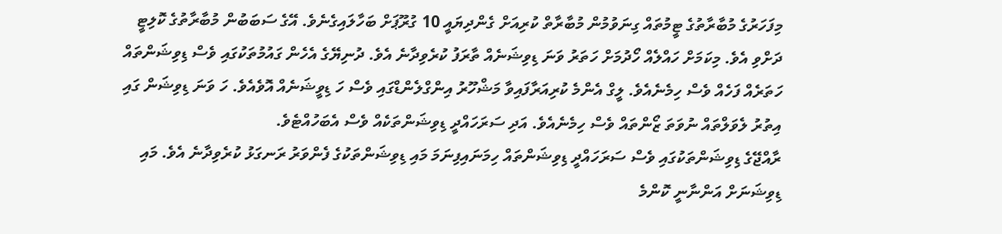މިފަހަރުގެ މުބާރާތުގެ ޓީމުތައް ގިނަވުމުން މުބާރާތް ކުރިއަށް ގެންދިޔައީ 10 ގުރޫޕަށް ބަހާލައިގެނެވެ. އޭގެ ސަބަބުން މުބާރާތުގެ ކޮލިޓީ ދަށްވި އެވެ. މިކަމަށް ހައްލެއް ހޯދުމަށް ހަތަރު ވަނަ ޑިވިޝަނެއް ތާރަފު ކުރެވިދާނެ އެވެ. ދުނިޔޭގެ އެހެން ގައުމުތަކުގައި ވެސް ޑިވިޝަންތައް ހަތަރެއް ފަހެއް ވެސް ހިމެނެއެވެ. ލީގް އެންމެ ކުރިއަރާފައިވާ މަޝްހޫރު އިންގްލެންޑްގައި ވެސް ހަ ޑިވީޝަނެއް އޮވެއެވެ. ހަ ވަނަ ޑިވިޝަން ގައި އިތުރު ލެވަލްތައް ނުވަތަ ޒޯންތައް ވެސް ހިމެނެއެވެ. އަދި ސަރަހައްދީ ޑިވިޝަންތަކެއް ވެސް އެބަހުއްޓެވެ.
ރާއްޖޭގެ ޑިވިޝަންތަކުގައި ވެސް ސަރަހައްދީ ޑިވިޝަންތައް ހިމަނައިފިނަމަ މައި ޑިވިޝަންތަކުގެ ފެންވަރު ރަނގަޅު ކުރެވިދާނެ އެވެ. މައި ޑިވިޝަނަށް އަންނާނީ ކޮންމެ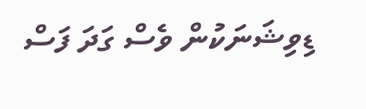ޑިވިޝަނަކުން ވެސް ގަދަ ފަސް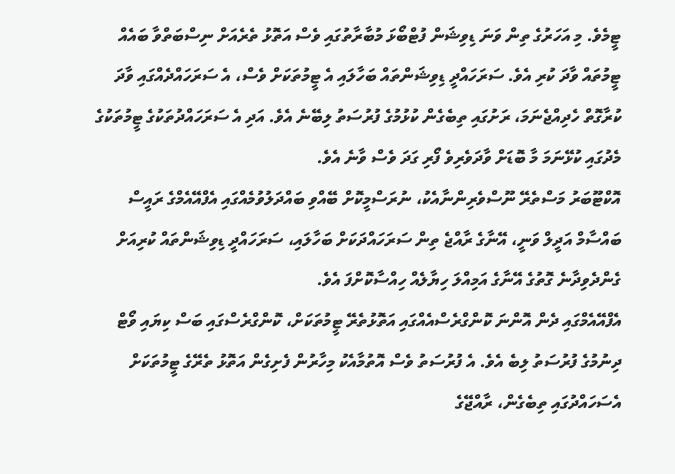ޓީމެވެ. މި އަހަރުގެ ތިން ވަނަ ޑިވިޝަން ފުޓްބޯޅަ މުބާރާތުގައި ވެސް އަތޮޅު ތެރެއަށް ނިސްބަތްވާ ބައެއް ޓީމުތައް ވާދަ ކުރި އެވެ. ސަރަހައްދީ ޑިވިޝަންތައް ބަހާލައި އެ ޓީމުތަކަށް ވެސް، އެ ސަރަހައްދެއްގައި ވާދަ ކުރާގޮތް ހެދިއްޖެނަމަ، ރަށުގައި ތިބެގެން ކުޅުމުގެ ފުރުސަތު ލިބޭނެ އެވެ. އަދި އެ ސަރަހައްދުތަކުގެ ޓީމުތަކުގެ މެދުގައި ކުޅޭނަމަ މާ ބޮޑަށް ވާދަވެރިވެ ފޯރި ގަދަ ވެސް ވާނެ އެވެ.
އޮކްޓޫބަރު މަސްތެރޭ ނޫސްވެރިންނާއެކު، ނުރަސްމީކޮށް ބޭއްވި ބައްދަލުވުމެއްގައި އެފްއޭއެމްގެ ރައީސް ބައްސާމް އަދީލް ވަނީ، އޭނާގެ ރާއްޖެ ތިން ސަރަހައްދަކަށް ބަހާލައި، ސަރަހައްދީ ޑިވިޝަންތައް ކުރިއަށް ގެންދެވިދާނެ ގޮތުގެ އޭނާގެ އަމިއްލަ ހިޔާލެއް ހިއްސާކޮށްފަ އެވެ.
އެފްއޭއެމްގައި ދެން އޮންނަ ކޮންގްރެސްއެއްގައި އަތޮޅުތެރޭ ޓީމުތަކަށް، ކޮންގްރެސްގައި ބަސް ކިޔައި ވޯޓް ދިނުމުގެ ފުރުސަތު ލިބެ އެވެ. އެ ފުރުސަތު ވެސް އޮތުމާއެކު މިހާރުން ފެށިގެން އަތޮޅު ތެރޭގެ ޓީމުތަކަށް އެސަހައްދުގައި ތިބެގެން، ރާއްޖޭގެ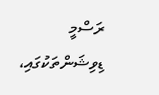ރަސްމީ ޑިވިޝަންތަކުގައި،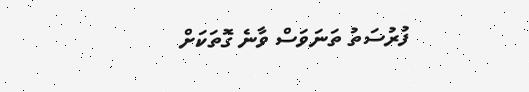ފުރުސަތު ތަނަވަސް ވާނެ ގޮތަކަށް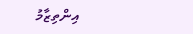އިންތިޒާމު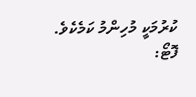ކުރުމަކީ މުހިންމު ކަމެކެވެ.
ފޮޓޯ: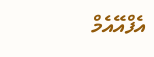އެފްއޭއެމް